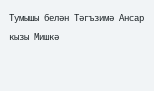Тумышы белән Тәгъзимә Ансар кызы Мишкә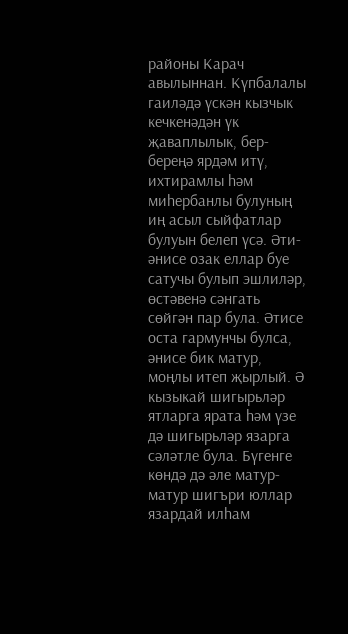районы Карач авылыннан. Күпбалалы гаиләдә үскән кызчык кечкенәдән үк җаваплылык, бер-береңә ярдәм итү, ихтирамлы һәм миһербанлы булуның иң асыл сыйфатлар булуын белеп үсә. Әти-әнисе озак еллар буе сатучы булып эшлиләр, өстәвенә сәнгать сөйгән пар була. Әтисе оста гармунчы булса, әнисе бик матур, моңлы итеп җырлый. Ә кызыкай шигырьләр ятларга ярата һәм үзе дә шигырьләр язарга сәләтле була. Бүгенге көндә дә әле матур-матур шигъри юллар язардай илһам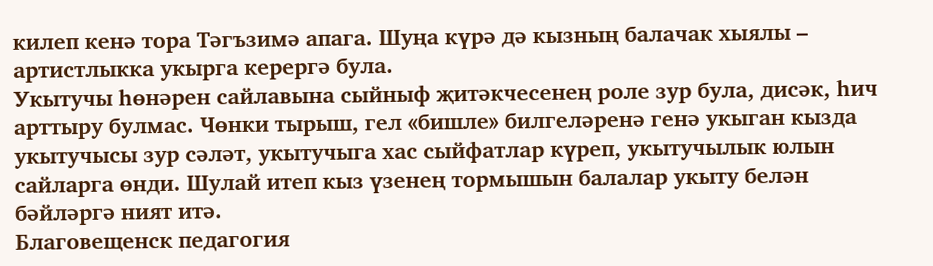килеп кенә тора Тәгъзимә апага. Шуңа күрә дә кызның балачак хыялы – артистлыкка укырга керергә була.
Укытучы һөнәрен сайлавына сыйныф җитәкчесенең роле зур була, дисәк, һич арттыру булмас. Чөнки тырыш, гел «бишле» билгеләренә генә укыган кызда укытучысы зур сәләт, укытучыга хас сыйфатлар күреп, укытучылык юлын сайларга өнди. Шулай итеп кыз үзенең тормышын балалар укыту белән бәйләргә ният итә.
Благовещенск педагогия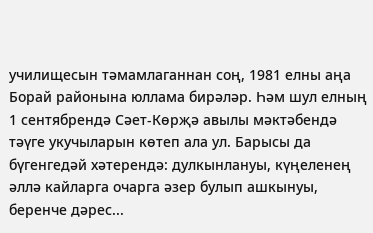училищесын тәмамлаганнан соң, 1981 елны аңа Борай районына юллама бирәләр. Һәм шул елның 1 сентябрендә Сәет-Көрҗә авылы мәктәбендә тәүге укучыларын көтеп ала ул. Барысы да бүгенгедәй хәтерендә: дулкынлануы, күңеленең әллә кайларга очарга әзер булып ашкынуы, беренче дәрес...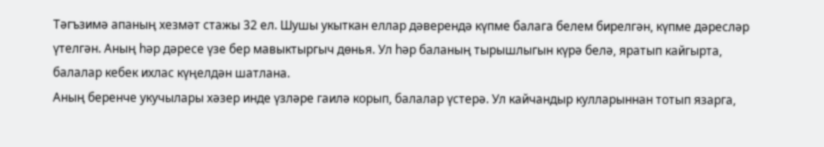Тәгъзимә апаның хезмәт стажы 32 ел. Шушы укыткан еллар дәверендә күпме балага белем бирелгән, күпме дәресләр үтелгән. Аның һәр дәресе үзе бер мавыктыргыч дөнья. Ул һәр баланың тырышлыгын күрә белә, яратып кайгырта, балалар кебек ихлас күңелдән шатлана.
Аның беренче укучылары хәзер инде үзләре гаилә корып, балалар үстерә. Ул кайчандыр кулларыннан тотып язарга,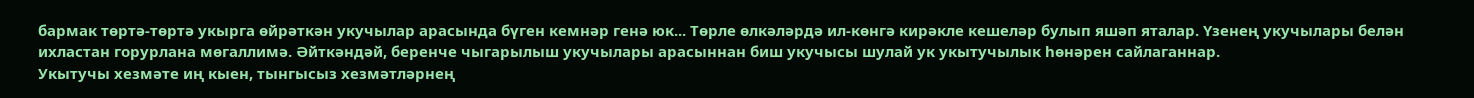бармак төртә-төртә укырга өйрәткән укучылар арасында бүген кемнәр генә юк... Төрле өлкәләрдә ил-көнгә кирәкле кешеләр булып яшәп яталар. Үзенең укучылары белән ихластан горурлана мөгаллимә. Әйткәндәй, беренче чыгарылыш укучылары арасыннан биш укучысы шулай ук укытучылык һөнәрен сайлаганнар.
Укытучы хезмәте иң кыен, тынгысыз хезмәтләрнең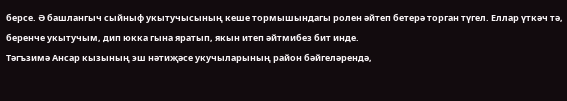берсе. Ә башлангыч сыйныф укытучысының кеше тормышындагы ролен әйтеп бетерә торган түгел. Еллар үткәч тә, беренче укытучым, дип юкка гына яратып, якын итеп әйтмибез бит инде.
Тәгъзимә Ансар кызының эш нәтиҗәсе укучыларының район бәйгеләрендә,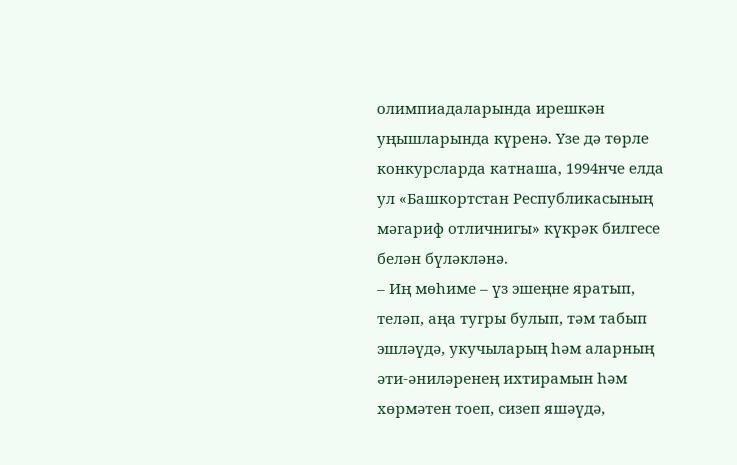олимпиадаларында ирешкән уңышларында күренә. Үзе дә төрле конкурсларда катнаша, 1994нче елда ул «Башкортстан Республикасының мәгариф отличнигы» күкрәк билгесе белән бүләкләнә.
– Иң мөһиме – үз эшеңне яратып, теләп, аңа тугры булып, тәм табып эшләүдә, укучыларың һәм аларның әти-әниләренең ихтирамын һәм хөрмәтен тоеп, сизеп яшәүдә,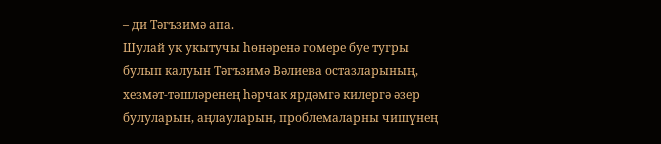– ди Тәгъзимә апа.
Шулай ук укытучы һөнәренә гомере буе тугры булып калуын Тәгъзимә Вәлиева остазларының, хезмәт-тәшләренең һәрчак ярдәмгә килергә әзер булуларын, аңлауларын, проблемаларны чишүнең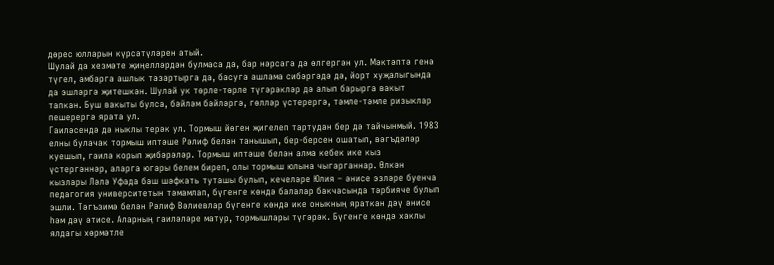дөрес юлларын күрсәтүләрен атый.
Шулай да хезмәте җиңелләрдән булмаса да, бар нәрсәгә дә өлгергән ул. Мәктәптә генә түгел, амбарга ашлык тазартырга да, басуга ашлама сибәргәдә дә, йорт хуҗалыгында да эшләргә җитешкән. Шулай ук төрле-төрле түгәрәкләр дә алып барырга вакыт тапкан. Буш вакыты булса, бәйләм бәйләргә, гөлләр үстерергә, тәмле-тәмле ризыклар пешерергә ярата ул.
Гаиләсендә дә ныклы терәк ул. Тормыш йөген җигелеп тартудан бер дә тайчынмый. 1983 елны булачак тормыш иптәше Рәлиф белән танышып, бер-берсен ошатып, вәгъдәләр куешып, гаилә корып җибәрәләр. Тормыш иптәше белән алма кебек ике кыз үстергәннәр, аларга югары белем биреп, олы тормыш юлына чыгарганнар. Өлкән кызлары Ләлә Уфада баш шәфкать туташы булып, кечеләре Юлия – әнисе эзләре буенча педагогия университетын тәмамлап, бүгенге көндә балалар бакчасында тәрбияче булып эшли. Тәгъзимә белән Рәлиф Вәлиевлар бүгенге көндә ике оныкның яраткан дәү әнисе һәм дәү әтисе. Аларның гаиләләре матур, тормышлары түгәрәк. Бүгенге көндә хаклы ялдагы хөрмәтле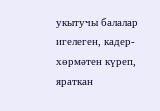укытучы балалар игелеген, кадер-хөрмәтен күреп, яраткан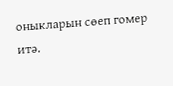оныкларын сөеп гомер итә.